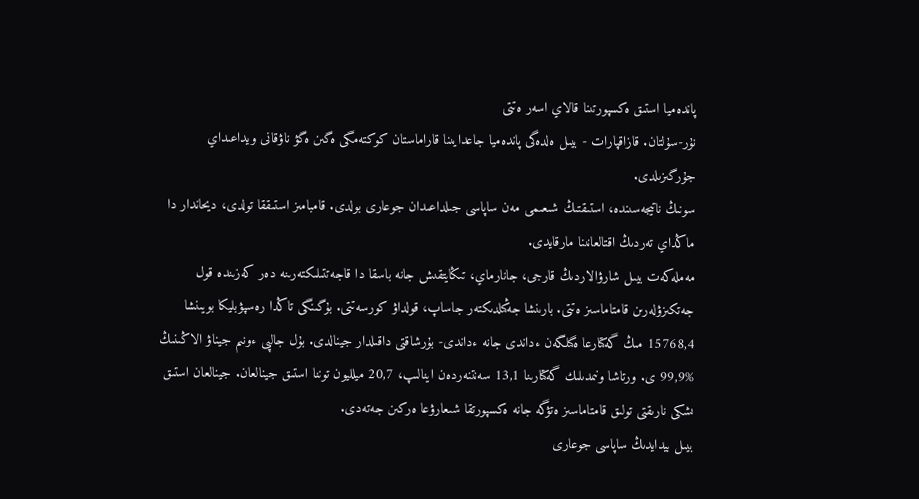پاندەميا استىق ەكسپورتىنا قالاي اسەر ەتتى
نۇر-سۇلتان. قازاقپارات - بيىل ەلدەگى پاندەميا جاعدايىنا قاراماستان كوكتەمگى ەگىن ەگۋ ناۋقانى ويداعىداي جۇرگىزىلدى.
سونىڭ ناتيجەسىندە، استىقتىڭ شىعىمى مەن ساپاسى جىلداعىدان جوعارى بولدى. قامبامىز استىققا تولدى، ديحاندار دا ماڭداي تەردىڭ اقتالعانىنا مارقايدى.
مەملەكەت بيىل شارۋالاردىڭ قارجى، جانارماي، تىڭايتقىش جانە باسقا دا قاجەتتىلىكتەرىنە دەر كەزىندە قول جەتكىزۋلەرىن قامتاماسىز ەتتى. بارىنشا جەڭىلدىكتەر جاساپ، قولداۋ كورسەتتى. بۇگىنگى تاڭدا رەسپۋبليكا بويىنشا 15768,4 مىڭ گەكتارعا ەگىلگەن ءداندى جانە ءداندى- بۇرشاقتى داقىلدار جينالدى. بۇل جالپى ءونىم جيناۋ الاڭىنىڭ %99,9 ى. ورتاشا ونىمدىلىك گەكتارىنا 13,1 سەنتنەردەن اينالىپ، 20,7 ميلليون توننا استىق جينالعان. جينالعان استىق ىشكى نارىقتى تولىق قامتاماسىز ەتۋگە جانە ەكسپورتقا شىعارۋعا ەركىن جەتەدى.
بيىل بيدايدىڭ ساپاسى جوعارى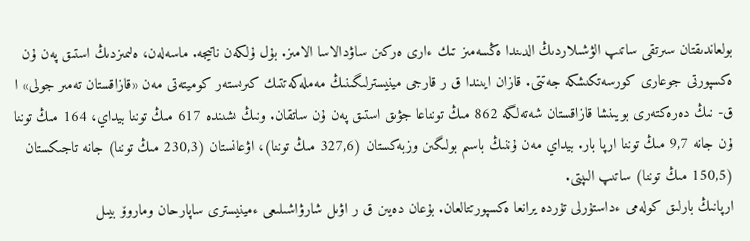بولعاندىقتان سىرتقى ساتىپ الۋشىلاردىڭ الدىندا ەڭسەمىز تىك ءارى ەركىن ساۋدالاسا الامىز. بۇل ۇلكەن ناتيجە. ماسەلەن، ەلىمىزدىڭ استىق پەن ۇن ەكسپورتى جوعارى كورسەتكىشكە جەتتى. قازان ايىندا ق ر قارجى مينيسترلىگىنىڭ مەملەكەتتىك كىرىستەر كوميتەتى مەن «قازاقستان تەمىر جولى» ا ق- نىڭ دەرەكتەرى بويىنشا قازاقستان شەتەلگە 862 مىڭ تونناعا جۋىق استىق پەن ۇن ساتقان. ونىڭ ىشىندە 617 مىڭ توننا بيداي، 164 مىڭ توننا ۇن جانە 9,7 مىڭ توننا ارپا بار. بيداي مەن ۇننىڭ باسىم بولىگىن وزبەكستان (327,6 مىڭ توننا)، اۋعانستان (230,3 مىڭ توننا) جانە تاجىكستان (150,5 مىڭ توننا) ساتىپ الىپتى.
ارپانىڭ بارلىق كولەمى ءداستۇرلى تۇردە يرانعا ەكسپورتتالعان. بۇعان دەيىن ق ر اۋىل شارۋاشىلىعى ءمينيسترى ساپارحان وماروۆ بيىل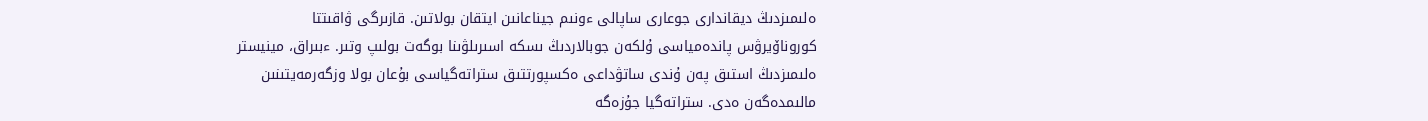ەلىمىزدىڭ ديقاندارى جوعارى ساپالى ءونىم جيناعانىن ايتقان بولاتىن. قازىرگى ۋاقىتتا كوروناۆيرۋس پاندەمياسى ۇلكەن جوبالاردىڭ ىسكە اسىرىلۋىنا بوگەت بولىپ وتىر. ءبىراق، مينيستر ەلىمىزدىڭ استىق پەن ۇندى ساتۋداعى ەكسپورتتىق ستراتەگياسى بۇعان بولا وزگەرمەيتىنىن مالىمدەگەن ەدى. ستراتەگيا جۇزەگە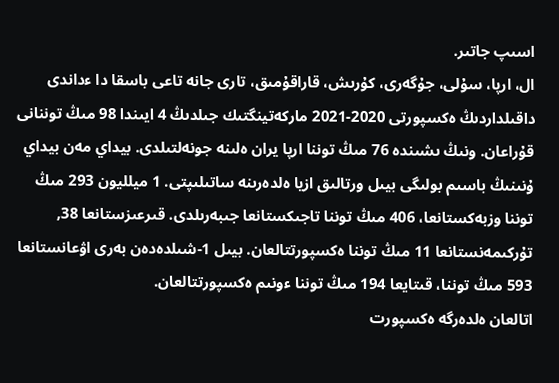اسىپ جاتىر.
ال، ارپا، سۇلى، جۇگەرى، كۇرىش، قاراقۇمىق، تارى جانە تاعى باسقا دا ءداندى داقىلداردىڭ ەكسپورتى 2020-2021 ماركەتينگتىك جىلدىڭ 4 ايىندا 98 مىڭ توننانى قۇراعان. ونىڭ ىشىندە 76 مىڭ توننا ارپا يران ەلىنە جونەلتىلدى. بيداي مەن بيداي ۇنىنىڭ باسىم بولىگى بيىل ورتالىق ازيا ەلدەرىنە ساتىلىپتى. 1 ميلليون 293 مىڭ توننا وزبەكستانعا، 406 مىڭ توننا تاجىكستانعا جىبەرىلدى. قىرعىزستانعا 38, تۇركىمەنستانعا 11 مىڭ توننا ەكسپورتتالعان. بيىل 1-شىلدەدەن بەرى اۋعانستانعا 593 مىڭ توننا، قىتايعا 194 مىڭ توننا ءونىم ەكسپورتتالعان.
اتالعان ەلدەرگە ەكسپورت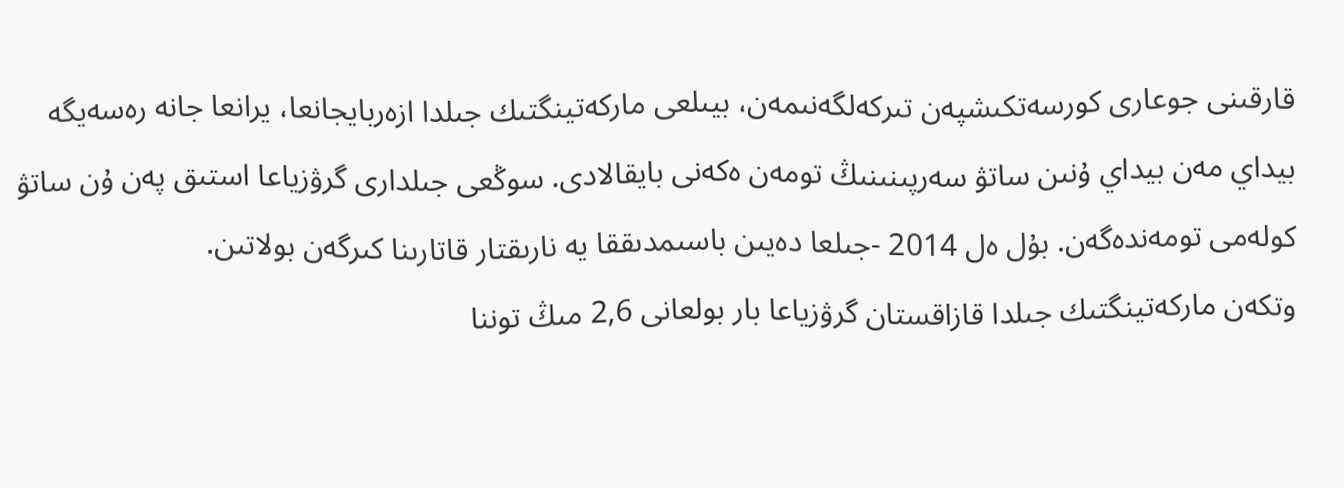قارقىنى جوعارى كورسەتكىشپەن تىركەلگەنىمەن، بيىلعى ماركەتينگتىك جىلدا ازەربايجانعا، يرانعا جانە رەسەيگە بيداي مەن بيداي ۇنىن ساتۋ سەرپىنىنىڭ تومەن ەكەنى بايقالادى. سوڭعى جىلدارى گرۋزياعا استىق پەن ۇن ساتۋ كولەمى تومەندەگەن. بۇل ەل 2014 -جىلعا دەيىن باسىمدىققا يە نارىقتار قاتارىنا كىرگەن بولاتىن.
وتكەن ماركەتينگتىك جىلدا قازاقستان گرۋزياعا بار بولعانى 2,6 مىڭ توننا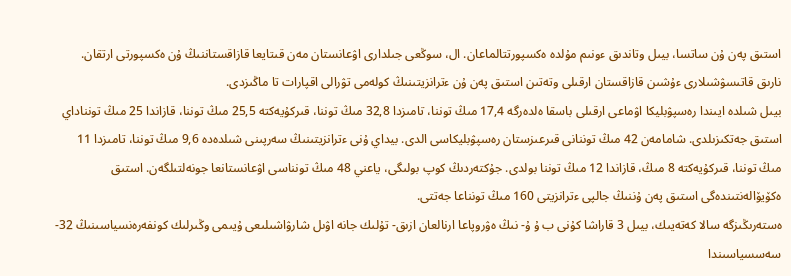استىق پەن ۇن ساتسا، بيىل وتاندىق ءونىم مۇلدە ەكسپورتتالماعان. ال، سوڭعى جىلدارى اۋعانستان مەن قىتايعا قازاقستاننىڭ ۇن ەكسپورتى ارتقان. نارىق قاتىسۋشىلارى ءۇشىن قازاقستان ارقىلى وتەتىن استىق پەن ۇن ءترانزيتىنىڭ كولەمى تۋرالى اقپارات تا ماڭىزدى.
بيىل شىلدە ايىندا رەسپۋبليكا اۋماعى ارقىلى باسقا ەلدەرگە 17,4 مىڭ توننا، تامىزدا 32,8 مىڭ توننا، قىركۇيەكتە 25,5 مىڭ توننا، قازاندا 25 مىڭ تونناداي استىق جەتكىزىلدى. شامامەن 42 مىڭ توننانى قىرعىزستان رەسپۋبليكاسى الدى. بيداي ۇنى ءترانزيتىنىڭ سەرپىنى شىلدەدە 9,6 مىڭ توننا، تامىزدا 11 مىڭ توننا، قىركۇيەكتە 8 مىڭ، قازاندا 12 مىڭ توننا بولدى. جۇكتەردىڭ كوپ بولىگى، ياعني 48 مىڭ تونناسى اۋعانستانعا جونەلتىلگەن. استىق ەكۆيۆالەنتىندەگى استىق پەن ۇننىڭ جالپى ءترانزيتى 160 مىڭ تونناعا جەتتى.
ەستەرىڭىزگە سالا كەتەيىك، بيىل 3 قاراشا كۇنى ب ۇ ۇ- نىڭ ەۋروپاعا ارنالعان ازىق- تۇلىك جانە اۋىل شارۋاشىلىعى ۇيىمى وڭىرلىك كونفەرەنسياسىنىڭ 32-سەسسياسىندا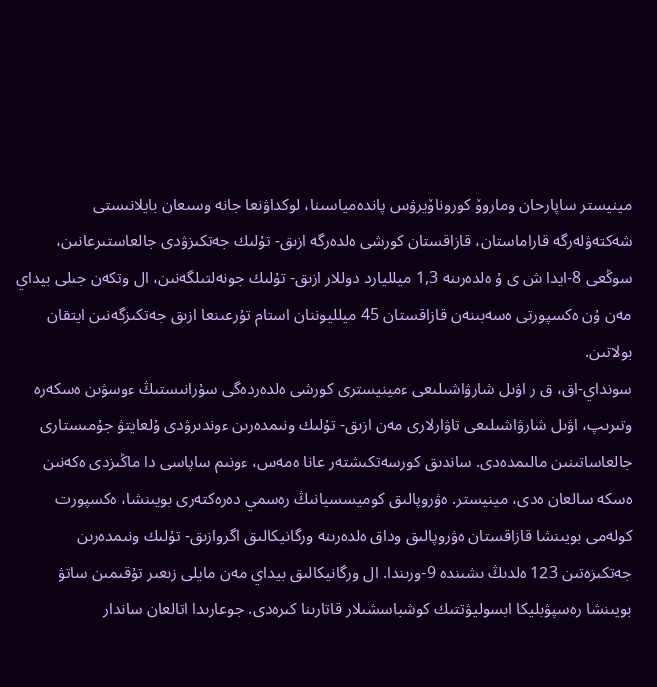مينيستر ساپارحان وماروۆ كوروناۆيرۋس پاندەمياسىنا، لوكداۋنعا جانە وسىعان بايلانىستى شەكتەۋلەرگە قاراماستان، قازاقستان كورشى ەلدەرگە ازىق- تۇلىك جەتكىزۋدى جالعاستىرعانىن، سوڭعى 8-ايدا ش ى ۇ ەلدەرىنە 1,3 ميلليارد دوللار ازىق- تۇلىك جونەلتىلگەنىن، ال وتكەن جىلى بيداي مەن ۇن ەكسپورتى ەسەبىنەن قازاقستان 45 ميلليوننان استام تۇرعىنعا ازىق جەتكىزگەنىن ايتقان بولاتىن.
سونداي-اق، ق ر اۋىل شارۋاشىلىعى ءمينيسترى كورشى ەلدەردەگى سۇرانىستىڭ ءوسۋىن ەسكەرە وتىرىپ، اۋىل شارۋاشىلىعى تاۋارلارى مەن ازىق- تۇلىك ونىمدەرىن ءوندىرۋدى ۇلعايتۋ جۇمىستارى جالعاساتىنىن مالىمدەدى. ساندىق كورسەتكىشتەر عانا ەمەس، ءونىم ساپاسى دا ماڭىزدى ەكەنىن ەسكە سالعان ەدى، مينيستر. ەۋروپالىق كوميسسيانىڭ رەسمي دەرەكتەرى بويىنشا، ەكسپورت كولەمى بويىنشا قازاقستان ەۋروپالىق وداق ەلدەرىنە ورگانيكالىق اگروازىق- تۇلىك ونىمدەرىن جەتكىزەتىن 123 ەلدىڭ ىشىندە 9-ورىندا. ال ورگانيكالىق بيداي مەن مايلى زىعىر تۇقىمىن ساتۋ بويىنشا رەسپۋبليكا ابسوليۋتتىك كوشباسشىلار قاتارىنا كىرەدى. جوعارىدا اتالعان ساندار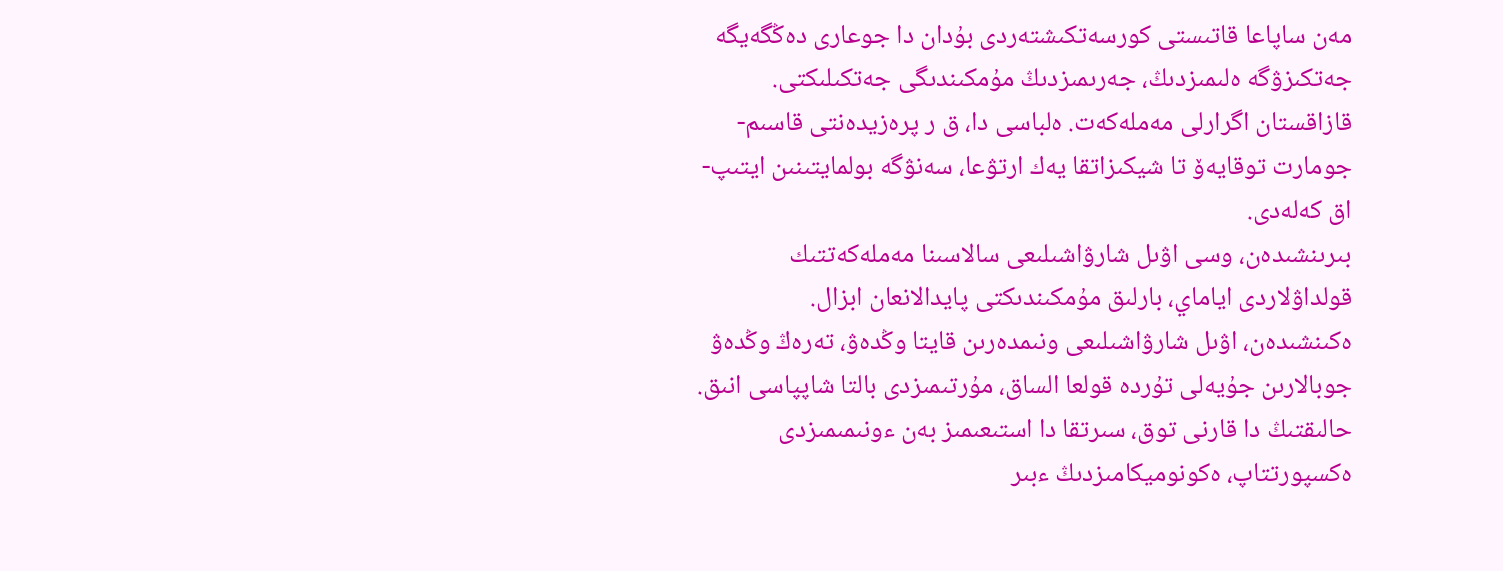مەن ساپاعا قاتىستى كورسەتكىشتەردى بۇدان دا جوعارى دەڭگەيگە جەتكىزۋگە ەلىمىزدىڭ، جەرىمىزدىڭ مۇمكىندىگى جەتكىلىكتى.
قازاقستان اگرارلى مەملەكەت. ەلباسى دا، ق ر پرەزيدەنتى قاسىم-جومارت توقايەۆ تا شيكىزاتقا يەك ارتۋعا، سەنۋگە بولمايتىنىن ايتىپ- اق كەلەدى.
بىرىنشىدەن، وسى اۋىل شارۋاشىلىعى سالاسىنا مەملەكەتتىك قولداۋلاردى اياماي، بارلىق مۇمكىندىكتى پايدالانعان ابزال.
ەكىنشىدەن، اۋىل شارۋاشىلىعى ونىمدەرىن قايتا وڭدەۋ، تەرەڭ وڭدەۋ جوبالارىن جۇيەلى تۇردە قولعا الساق، مۇرتىمىزدى بالتا شاپپاسى انىق. حالىقتىڭ دا قارنى توق، سىرتقا دا استىعىمىز بەن ءونىمىمىزدى ەكسپورتتاپ، ەكونوميكامىزدىڭ ءبىر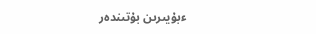ءبۇيىرىن بۇتىندەر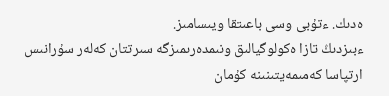ەدىك. ءتۇبى وسى باعىتقا ويىسامىز.
ءبىزدىڭ تازا ەكولوگيالىق ونىمدەرىمىزگە سىرتتان كەلەر سۇرانىس ارتپاسا كەمىمەيتىنىنە كۇمان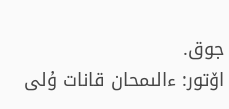جوق.
اۆتور: ءالىمحان قانات ۇلى